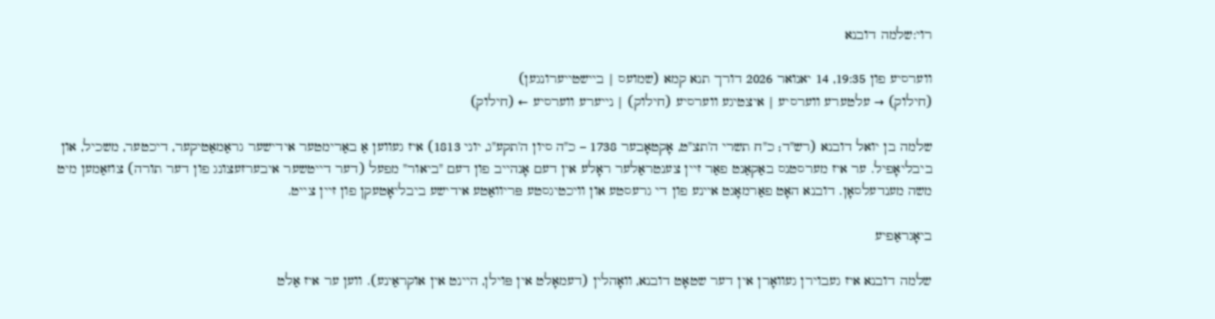רוי:שלמה דובנא

ווערסיע פון 19:35, 14 יאנואר 2026 דורך תנא קמא (שמועס | ביישטייערונגען)
(חילוק) → עלטערע ווערסיע | איצטיגע ווערסיע (חילוק) | נייערע ווערסיע ← (חילוק)

שלמה בן יואל דובנא (רש"ד; כ"ח תשרי ה'תצ"ט, אָקטאָבער 1738 – כ"ה סיון ה'תקע"ג, יוני 1813) איז געווען אַ באַרימטער אידישער גראַמאַטיקער, דיכטער, משכיל, און ביבליאָפיל. ער איז מערסטנס באַקאַנט פאַר זיין צענטראַלער ראָלע אין דעם אָנהייב פון דעם "ביאור" מפעל (דער דייטשער איבערזעצונג פון דער תורה) צוזאַמען מיט משה מענדעלסאָן. דובנא האָט פאַרמאָגט איינע פון די גרעסטע און וויכטיגסטע פּריוואַטע אידישע ביבליאָטעקן פון זיין צייט.

ביאָגראַפיע

שלמה דובנא איז געבוירן געוואָרן אין דער שטאָט דובנא, וואָהלין (דעמאָלט אין פּוילן, היינט אין אוקראַינע). ווען ער איז אַלט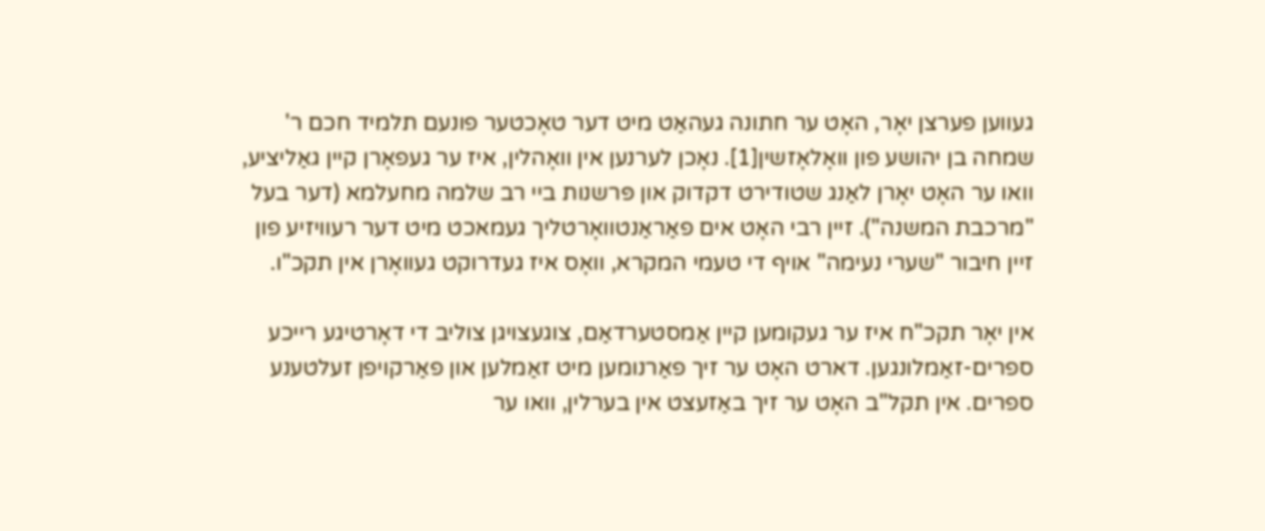געווען פערצן יאָר, האָט ער חתונה געהאַט מיט דער טאָכטער פונעם תלמיד חכם ר' שמחה בן יהושע פון וואָלאָזשין[1]. נאָכן לערנען אין וואָהלין, איז ער געפאָרן קיין גאַליציע, וואו ער האָט יאָרן לאַנג שטודירט דקדוק און פּרשנות ביי רב שלמה מחעלמא (דער בעל "מרכבת המשנה"). זיין רבי האָט אים פאַראַנטוואָרטליך געמאכט מיט דער רעוויזיע פון זיין חיבור "שערי נעימה" אויף די טעמי המקרא, וואָס איז געדרוקט געוואָרן אין תקכ"ו.

אין יאָר תקכ"ח איז ער געקומען קיין אַמסטערדאַם, צוגעצויגן צוליב די דאָרטיגע רייכע ספרים-זאַמלונגען. דארט האָט ער זיך פאַרנומען מיט זאַמלען און פאַרקויפן זעלטענע ספרים. אין תקל"ב האָט ער זיך באַזעצט אין בערלין, וואו ער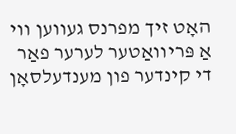האָט זיך מפרנס געווען ווי אַ פּריוואַטער לערער פאַר די קינדער פון מענדעלסאָן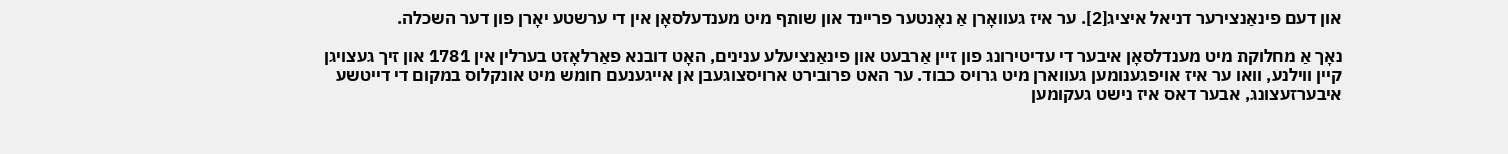און דעם פינאַנצירער דניאל איציג[2]. ער איז געוואָרן אַ נאָנטער פריינד און שותף מיט מענדעלסאָן אין די ערשטע יאָרן פון דער השכלה.

נאָך אַ מחלוקת מיט מענדלסאָן איבער די עדיטירונג פון זיין אַרבעט און פינאַנציעלע ענינים, האָט דובנא פאַרלאָזט בערלין אין 1781 און זיך געצויגן קיין ווילנע, וואו ער איז אויפגענומען געווארן מיט גרויס כבוד. ער האט פרובירט ארויסצוגעבן אן אייגענעם חומש מיט אונקלוס במקום די דייטשע איבערזעצונג, אבער דאס איז נישט געקומען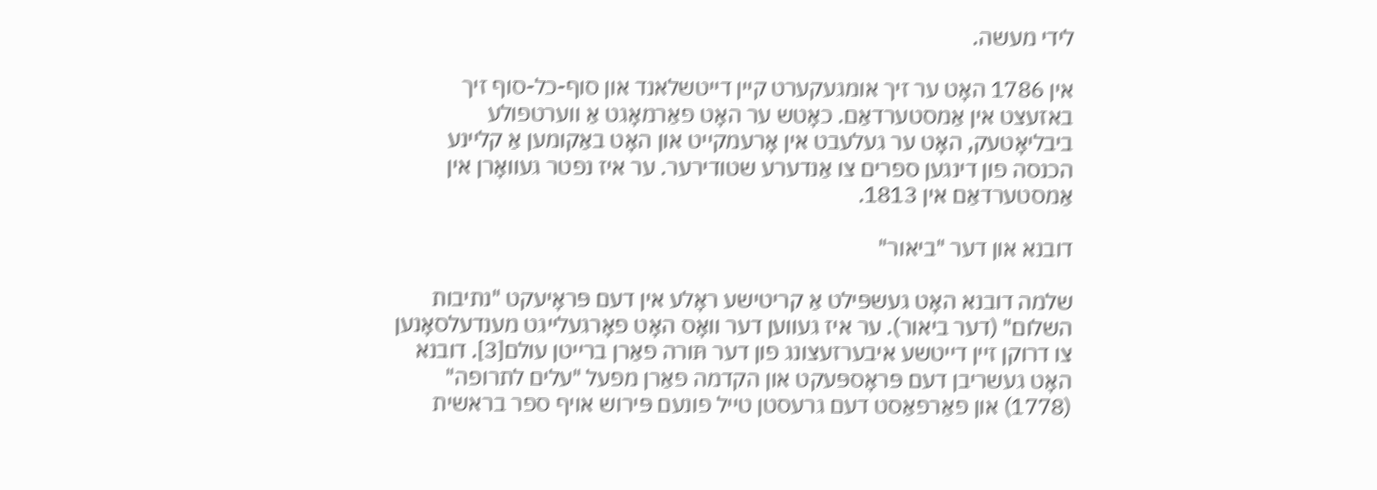לידי מעשה.

אין 1786 האָט ער זיך אומגעקערט קיין דייטשלאנד און סוף-כל-סוף זיך באזעצט אין אַמסטערדאַם. כאָטש ער האָט פאַרמאָגט אַ ווערטפולע ביבליאָטעק, האָט ער געלעבט אין אָרעמקייט און האָט באַקומען אַ קליינע הכנסה פון דינגען ספרים צו אַנדערע שטודירער. ער איז נפטר געוואָרן אין אַמסטערדאַם אין 1813.

דובנא און דער "ביאור"

שלמה דובנא האָט געשפּילט אַ קריטישע ראָלע אין דעם פּראָיעקט "נתיבות השלום" (דער ביאור). ער איז געווען דער וואָס האָט פאָרגעלייגט מענדעלסאָנען צו דרוקן זיין דייטשע איבערזעצונג פון דער תּורה פאַרן ברייטן עולם[3]. דובנא האָט געשריבן דעם פּראָספּעקט און הקדמה פאַרן מפעל "עלים לתרופה" (1778) און פאַרפאַסט דעם גרעסטן טייל פונעם פּירוש אויף ספר בראשית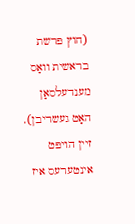(חוץ פּרשת בראשית וואָס מענדעלסאָן האָט געשריבן). זיין הויפּט אינטערעס איז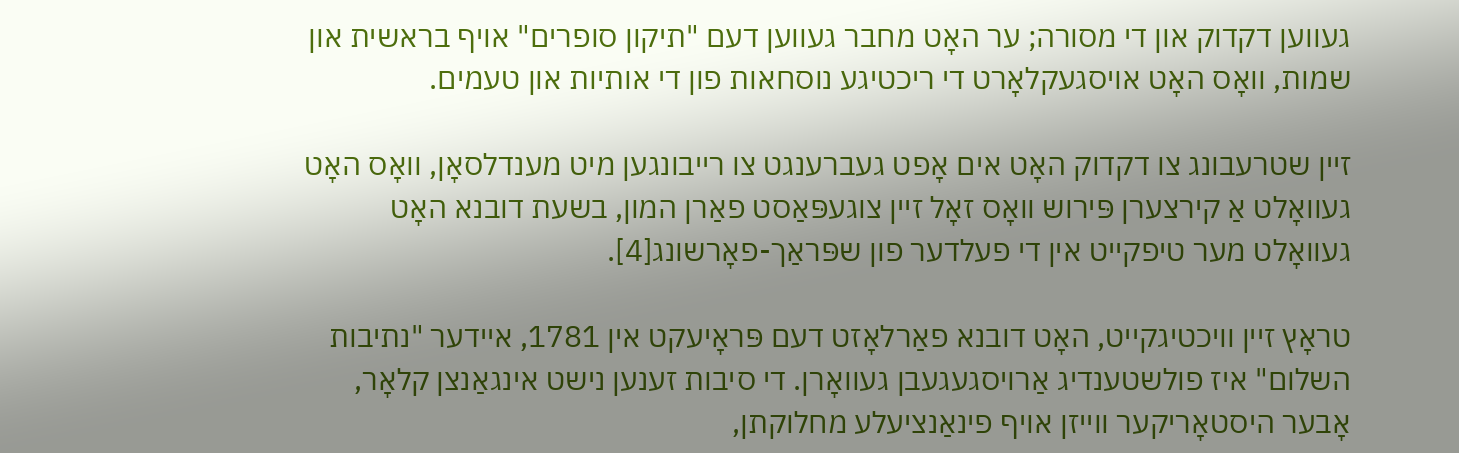געווען דקדוק און די מסורה; ער האָט מחבר געווען דעם "תיקון סופרים" אויף בראשית און שמות, וואָס האָט אויסגעקלאָרט די ריכטיגע נוסחאות פון די אותיות און טעמים.

זיין שטרעבונג צו דקדוק האָט אים אָפט געברענגט צו רייבונגען מיט מענדלסאָן, וואָס האָט געוואָלט אַ קירצערן פּירוש וואָס זאָל זיין צוגעפּאַסט פאַרן המון, בשעת דובנא האָט געוואָלט מער טיפקייט אין די פעלדער פון שפּראַך-פאָרשונג[4].

טראָץ זיין וויכטיגקייט, האָט דובנא פאַרלאָזט דעם פּראָיעקט אין 1781, איידער "נתיבות השלום" איז פולשטענדיג אַרויסגעגעבן געוואָרן. די סיבות זענען נישט אינגאַנצן קלאָר, אָבער היסטאָריקער ווייזן אויף פינאַנציעלע מחלוקתן,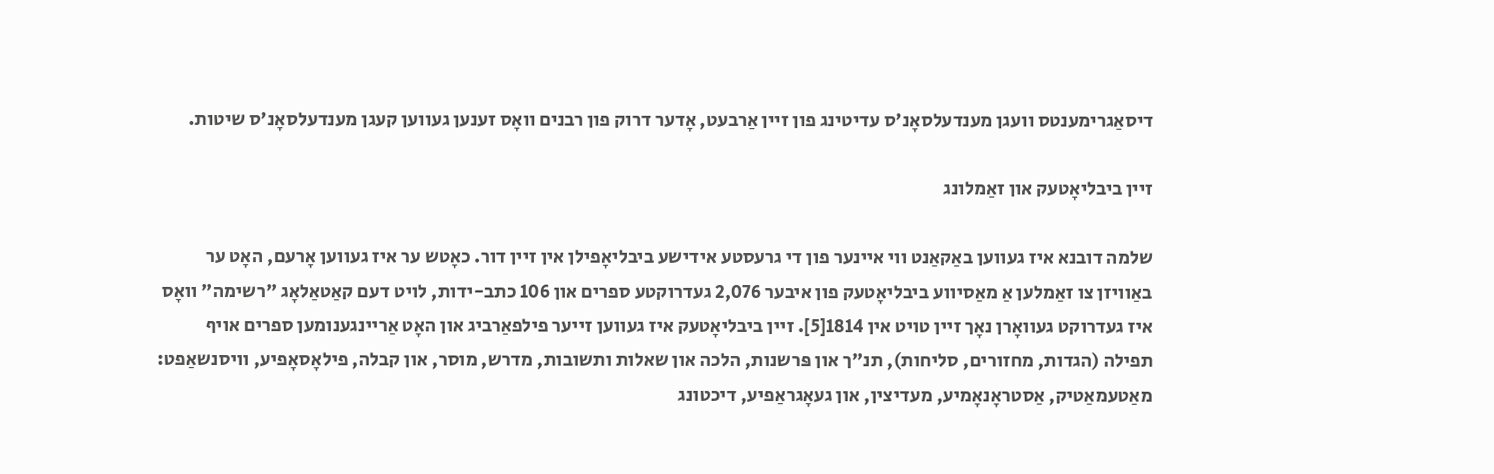דיסאַגרימענטס וועגן מענדעלסאָנ'ס עדיטינג פון זיין אַרבעט, אָדער דרוק פון רבנים וואָס זענען געווען קעגן מענדעלסאָנ'ס שיטות.

זיין ביבליאָטעק און זאַמלונג

שלמה דובנא איז געווען באַקאַנט ווי איינער פון די גרעסטע אידישע ביבליאָפילן אין זיין דור. כאָטש ער איז געווען אָרעם, האָט ער באַוויזן צו זאַמלען אַ מאַסיווע ביבליאָטעק פון איבער 2,076 געדרוקטע ספרים און 106 כתב-ידות, לויט דעם קאַטאַלאָג "רשימה" וואָס איז געדרוקט געוואָרן נאָך זיין טויט אין 1814[5]. זיין ביבליאָטעק איז געווען זייער פילפאַרביג און האָט אַריינגענומען ספרים אויף תפילה (הגדות, מחזורים, סליחות), תנ"ך און פּרשנות, הלכה און שאלות ותשובות, מדרש, מוסר, און קבלה, פילאָסאָפיע, וויסנשאַפט: מאַטעמאַטיק, אַסטראָנאָמיע, מעדיצין, און געאָגראַפיע, דיכטונג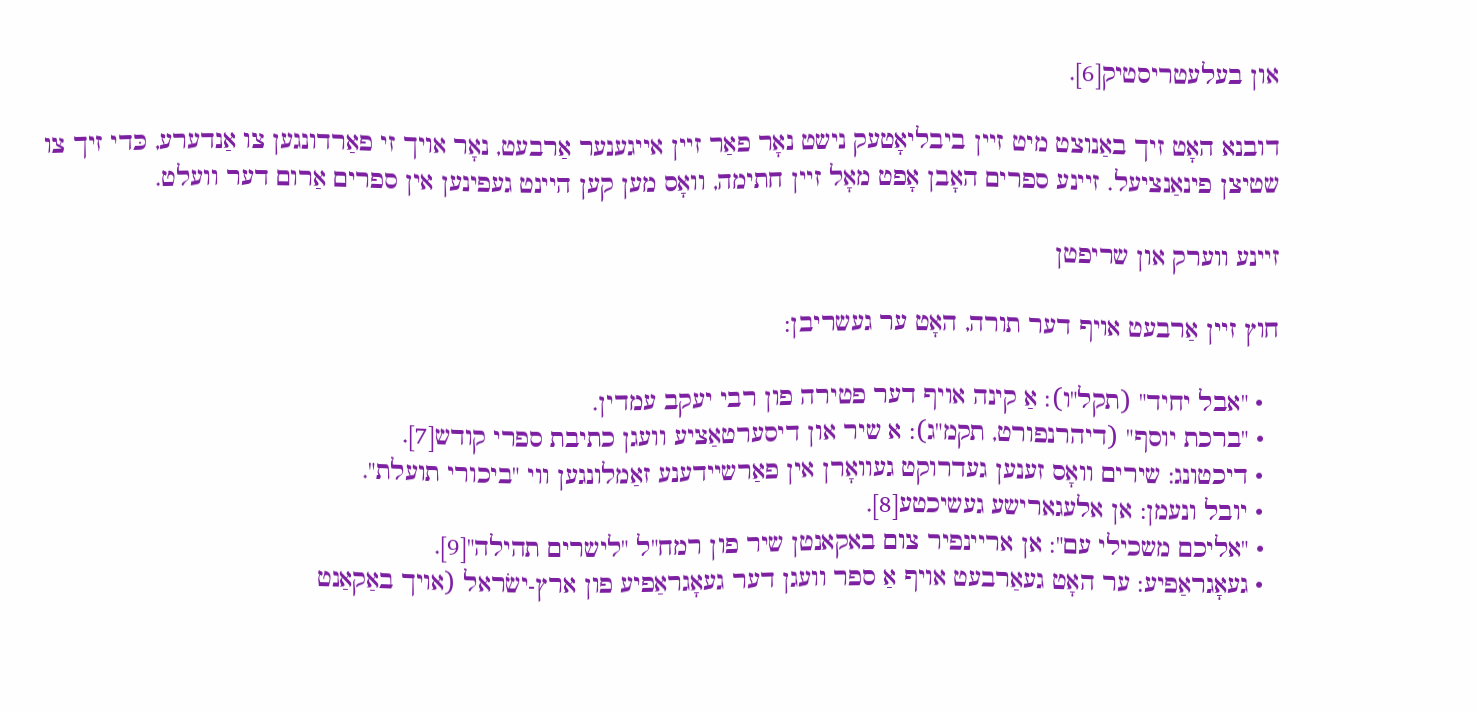און בעלעטריסטיק[6].

דובנא האָט זיך באַנוצט מיט זיין ביבליאָטעק נישט נאָר פאַר זיין אייגענער אַרבעט, נאָר אויך זי פאַרדונגען צו אַנדערע, כּדי זיך צו שטיצן פינאַנציעל. זיינע ספרים האָבן אָפט מאָל זיין חתימה, וואָס מען קען היינט געפינען אין ספרים אַרום דער וועלט.

זיינע ווערק און שריפטן

חוץ זיין אַרבעט אויף דער תורה, האָט ער געשריבן:

  • "אבל יחיד" (תקל"ו): אַ קינה אויף דער פטירה פון רבי יעקב עמדין.
  • "ברכת יוסף" (דיהרנפורט, תקמ"ג): א שיר און דיסערטאַציע וועגן כתיבת ספרי קודש[7].
  • דיכטונג: שירים וואָס זענען געדרוקט געוואָרן אין פאַרשיידענע זאַמלונגען ווי "ביכורי תועלת".
  • יובל ונעמן: אן אלעגארישע געשיכטע[8].
  • "אליכם משכילי עם": אן אריינפיר צום באקאנטן שיר פון רמח"ל "לישרים תהילה"[9].
  • געאָגראַפיע: ער האָט געאַרבעט אויף אַ ספר וועגן דער געאָגראַפיע פון ארץ-ישׂראל (אויך באַקאַנט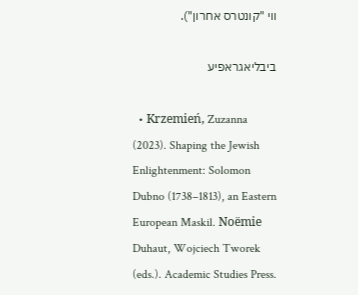ווי "קונטרס אחרון").

ביבליאגראפיע

  • Krzemień, Zuzanna (2023). Shaping the Jewish Enlightenment: Solomon Dubno (1738–1813), an Eastern European Maskil. Noëmie Duhaut, Wojciech Tworek (eds.). Academic Studies Press.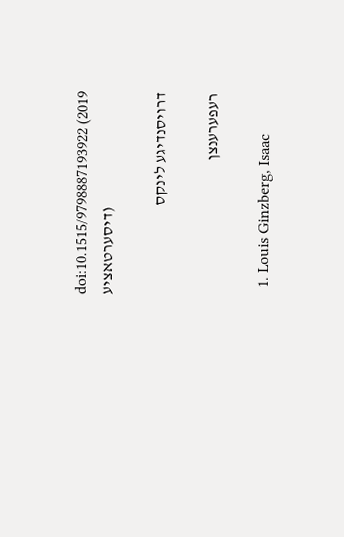doi:10.1515/9798887193922 (2019 דיסערטאציע)

דרויסנדיגע לינקס

רעפערענצן

  1. Louis Ginzberg, Isaac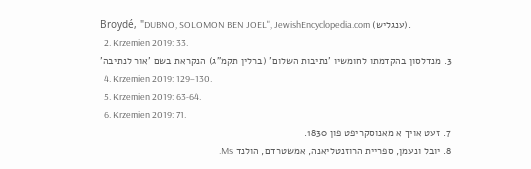Broydé, "DUBNO, SOLOMON BEN JOEL", JewishEncyclopedia.com (ענגליש).
  2. Krzemien 2019: 33.
  3. מנדלסון בהקדמתו לחומשיו 'נתיבות השלום' (ברלין תקמ"ג) הנקראת בשם 'אור לנתיבה'
  4. Krzemien 2019: 129–130.
  5. Krzemien 2019: 63-64.
  6. Krzemien 2019: 71.
  7. זעט אויך א מאנוסקריפט פון 1830.
  8. יובל ונעמן, ספריית הרוזנטליאנה, אמשטרדם, הולנד Ms.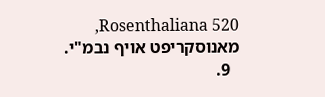Rosenthaliana 520, מאנוסקריפט אויף נבמ"י.
  9.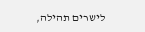לישרים תהילה,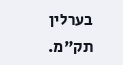בערלין תק"מ.